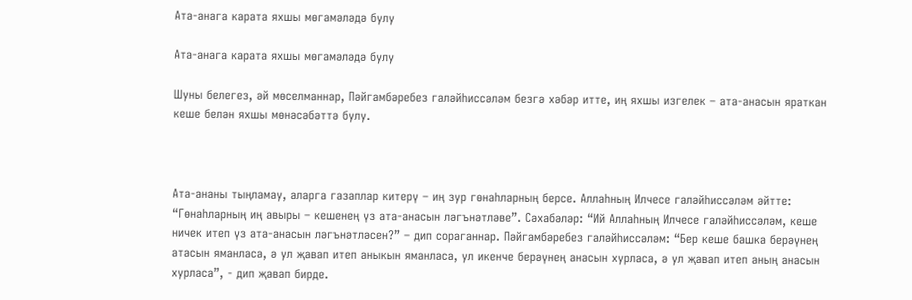Ата-анага карата яхшы мөгамәләдә булу

Ата-анага карата яхшы мөгамәләдә булу

Шуны белегез, әй мөселманнар, Пәйгамбәребез галәйһиссәләм безгә хәбәр итте, иң яхшы изгелек – ата-анасын яраткан кеше белән яхшы мөнәсәбәттә булу.



Ата-ананы тыңламау, аларга газаплар китерү – иң зур гөнаһларның берсе. Аллаһның Илчесе галәйһиссәләм әйтте: “Гөнаһларның иң авыры – кешенең үз ата-анасын ләгънәтләве”. Сәхабәләр: “Ий Аллаһның Илчесе галәйһиссәләм, кеше ничек итеп үз ата-анасын ләгънәтләсен?” – дип сораганнар. Пәйгамбәребез галәйһиссәләм: “Бер кеше башка берәүнең атасын яманласа, ә ул җавап итеп аныкын яманласа, ул икенче берәүнең анасын хурласа, ә ул җавап итеп аның анасын хурласа”, - дип җавап бирде.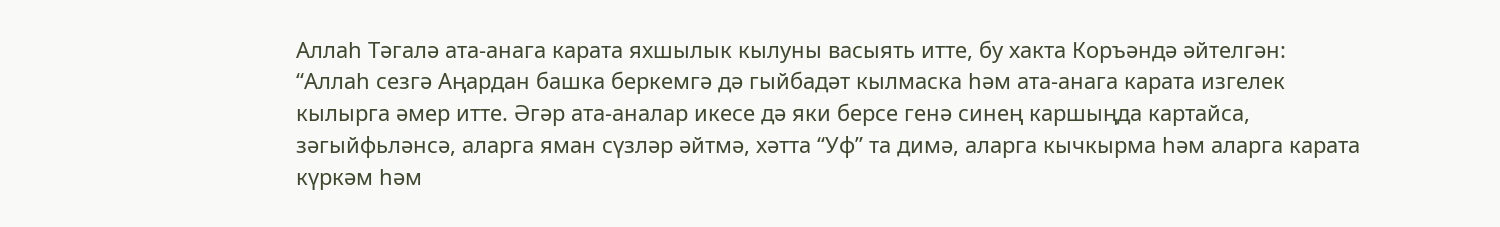Аллаһ Тәгалә ата-анага карата яхшылык кылуны васыять итте, бу хакта Коръәндә әйтелгән: “Аллаһ сезгә Аңардан башка беркемгә дә гыйбадәт кылмаска һәм ата-анага карата изгелек кылырга әмер итте. Әгәр ата-аналар икесе дә яки берсе генә синең каршыңда картайса, зәгыйфьләнсә, аларга яман сүзләр әйтмә, хәтта “Уф” та димә, аларга кычкырма һәм аларга карата күркәм һәм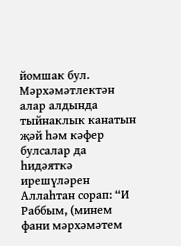йомшак бул. Мәрхәмәтлектән алар алдында тыйнаклык канатын җәй һәм кәфер булсалар да һидәяткә ирешүләрен Аллаһтан сорап: “И Раббым, (минем фани мәрхәмәтем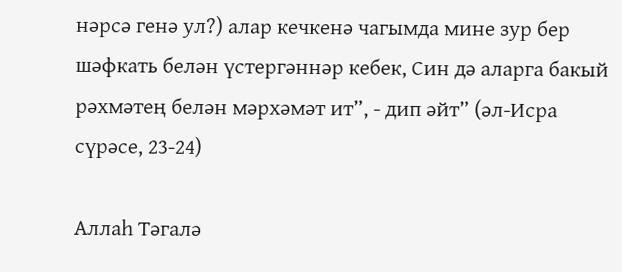нәрсә генә ул?) алар кечкенә чагымда мине зур бер шәфкать белән үстергәннәр кебек, Син дә аларга бакый рәхмәтең белән мәрхәмәт ит”, - дип әйт” (әл-Исра сүрәсе, 23-24)

Аллаһ Тәгалә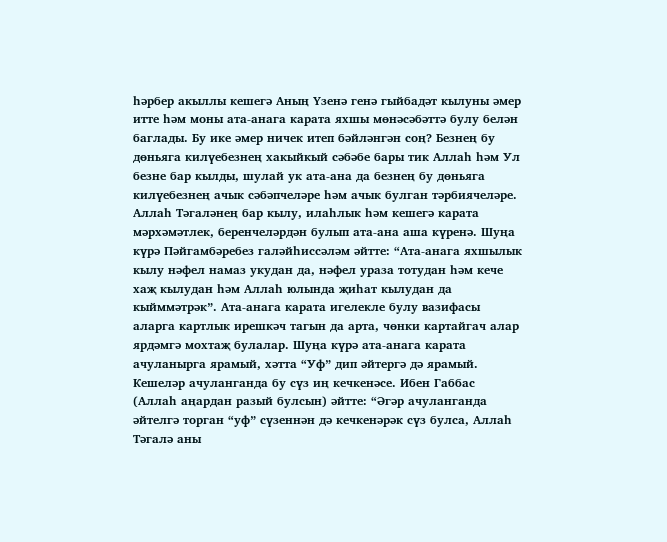һәрбер акыллы кешегә Аның Үзенә генә гыйбадәт кылуны әмер итте һәм моны ата-анага карата яхшы мөнәсәбәттә булу белән баглады. Бу ике әмер ничек итеп бәйләнгән соң? Безнең бу дөньяга килүебезнең хакыйкый сәбәбе бары тик Аллаһ һәм Ул безне бар кылды, шулай ук ата-ана да безнең бу дөньяга килүебезнең ачык сәбәпчеләре һәм ачык булган тәрбиячеләре. Аллаһ Тәгаләнең бар кылу, илаһлык һәм кешегә карата мәрхәмәтлек, беренчеләрдән булып ата-ана аша күренә. Шуңа күрә Пәйгамбәребез галәйһиссәләм әйтте: “Ата-анага яхшылык кылу нәфел намаз укудан да, нәфел ураза тотудан һәм кече хаҗ кылудан һәм Аллаһ юлында җиһат кылудан да кыйммәтрәк”. Ата-анага карата игелекле булу вазифасы аларга картлык ирешкәч тагын да арта, чөнки картайгач алар ярдәмгә мохтаҗ булалар. Шуңа күрә ата-анага карата ачуланырга ярамый, хәтта “Уф” дип әйтергә дә ярамый. Кешеләр ачуланганда бу сүз иң кечкенәсе. Ибен Габбас (Аллаһ аңардан разый булсын) әйтте: “Әгәр ачуланганда әйтелгә торган “уф” сүзеннән дә кечкенәрәк сүз булса, Аллаһ Тәгалә аны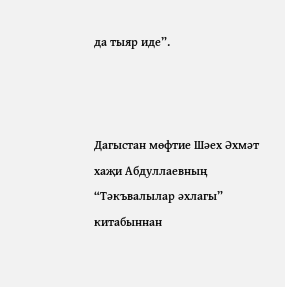да тыяр иде”.



Дагыстан мөфтие Шәех Әхмәт хаҗи Абдуллаевның “Тәкъвалылар әхлагы” китабыннан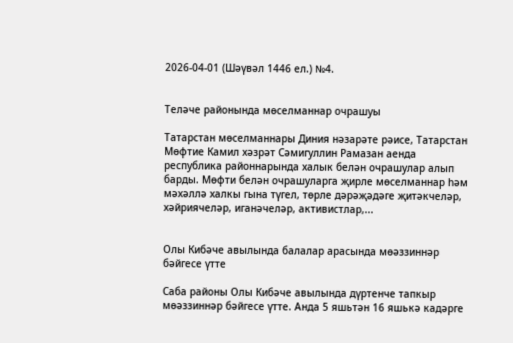2026-04-01 (Шәүвәл 1446 ел.) №4.


Теләче районында мөселманнар очрашуы

Татарстан мөселманнары Диния нәзарәте рәисе, Татарстан Мөфтие Камил хәзрәт Сәмигуллин Рамазан аенда республика районнарында халык белән очрашулар алып барды. Мөфти белән очрашуларга җирле мөселманнар һәм мәхәллә халкы гына түгел, төрле дәрәҗәдәге җитәкчеләр, хәйриячеләр, иганәчеләр, активистлар,...


Олы Кибәче авылында балалар арасында мөәззиннәр бәйгесе үтте

Саба районы Олы Кибәче авылында дүртенче тапкыр мөәззиннәр бәйгесе үтте. Анда 5 яшьтән 16 яшькә кадәрге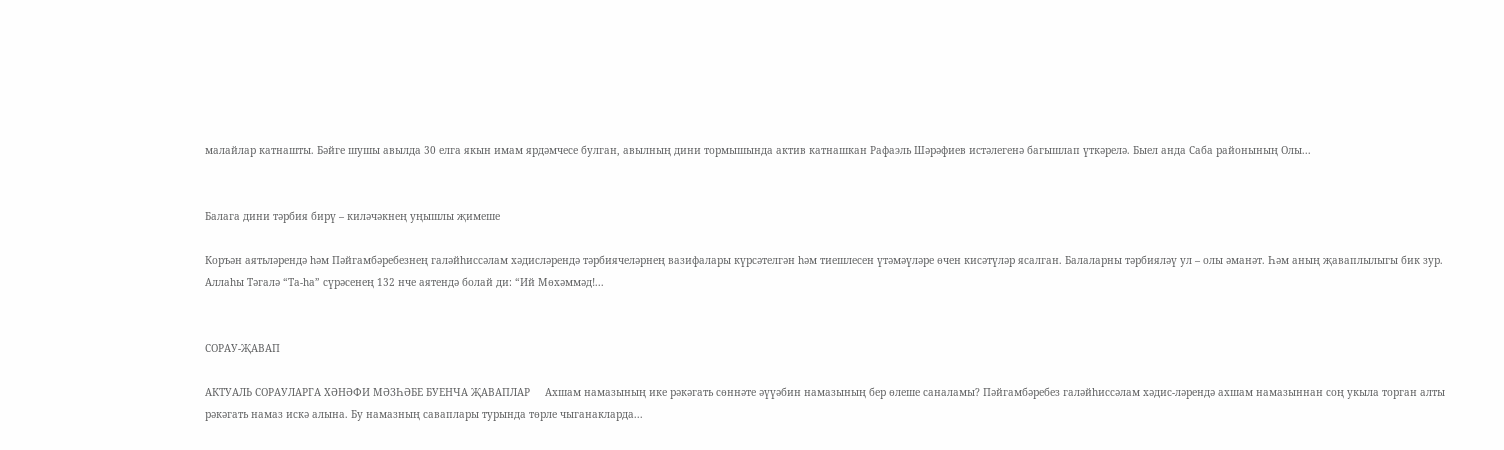малайлар катнашты. Бәйге шушы авылда 30 елга якын имам ярдәмчесе булган, авылның дини тормышында актив катнашкан Рафаэль Шәрәфиев истәлегенә багышлап үткәрелә. Быел анда Саба районының Олы...


Балага дини тәрбия бирү – киләчәкнең уңышлы җимеше

Коръән аятьләрендә һәм Пәйгамбәребезнең галәйһиссәлам хәдисләрендә тәрбиячеләрнең вазифалары күрсәтелгән һәм тиешлесен үтәмәүләре өчен кисәтүләр ясалган. Балаларны тәрбияләү ул – олы әманәт. Һәм аның җаваплылыгы бик зур.   Аллаһы Тәгалә “Та-һа” сүрәсенең 132 нче аятендә болай ди: “Ий Мөхәммәд!...


СОРАУ-ҖАВАП

АКТУАЛЬ СОРАУЛАРГА ХӘНӘФИ МӘЗҺӘБЕ БУЕНЧА ҖАВАПЛАР     Ахшам намазының ике рәкәгать сөннәте әүүәбин намазының бер өлеше саналамы? Пәйгамбәребез галәйһиссәлам хәдис-ләрендә ахшам намазыннан соң укыла торган алты рәкәгать намаз искә алына. Бу намазның саваплары турында төрле чыганакларда...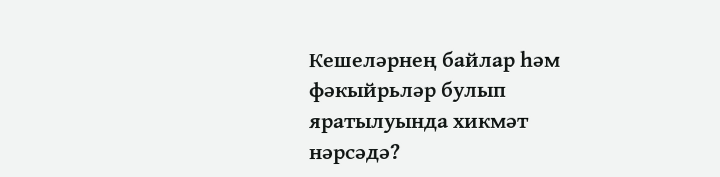Кешеләрнең байлар һәм фәкыйрьләр булып яратылуында хикмәт нәрсәдә?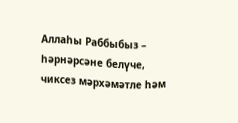Аллаһы Раббыбыз – һәрнәрсәне белүче, чиксез мәрхәмәтле һәм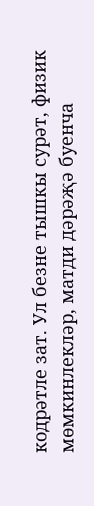кодрәтле зат. Ул безне тышкы сурәт, физик мөмкинлекләр, матди дәрәҗә буенча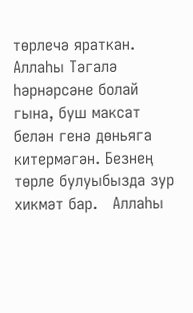төрлечә яраткан. Аллаһы Тәгалә һәрнәрсәне болай гына, буш максат белән генә дөньяга китермәгән. Безнең төрле булуыбызда зур хикмәт бар.   Аллаһы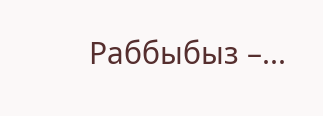Раббыбыз –...